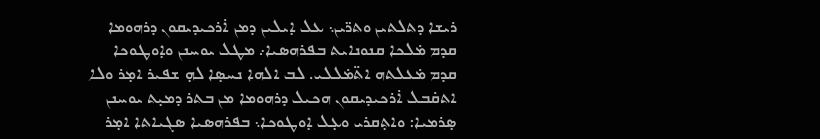ܪܝܫܐ ܕܬܠܬܝܢ ܘܬܪ̈ܝܢ܆ ܥܠ ܐ̣ܝܠܝܢ ܕܡܢ ܐ̇ܪܟܝܕܝܩܘܢ ܕܪܗܘܡܐ ܩܕܡ ܡ̇ܠܟܐ ܩܢܘܢܐܝܬ ܒܦܪܗܣܝܐ܇ ܡܛܠ ܝܘܚܢܢ ܘܐ̣ܘܛܘܟܐ ܩܕܡ ܡ̇ܥܠܬܗ ܐܬ̈ܡ̇ܠܠܝ. ܠܒ ܐܠܗܐ ܢܚܣ̣ܐ ܠܗ̣ ܫܦܝܪ ܐܡ̣ܪ ܘܠܐ ܐܬܩ̇ܒܠ ܐ̇ܪܟܝܕܝܩܘܢ ܗܟܝܠ ܕܪܗܘܡܐ ܡܢ ܒܬܪ ܕܡܝ̣ܬ ܝܘܚܢܢ ܣ̣ܪܡܝܐ: ܘܐܬ̣ܩܪܝ ܘܥ̣ܠ ܐ̣ܘܛܘܟܐ܆ ܒܦܪܗܣܝܐ ܣܓܝܐܬܐ ܐܡ̣ܪ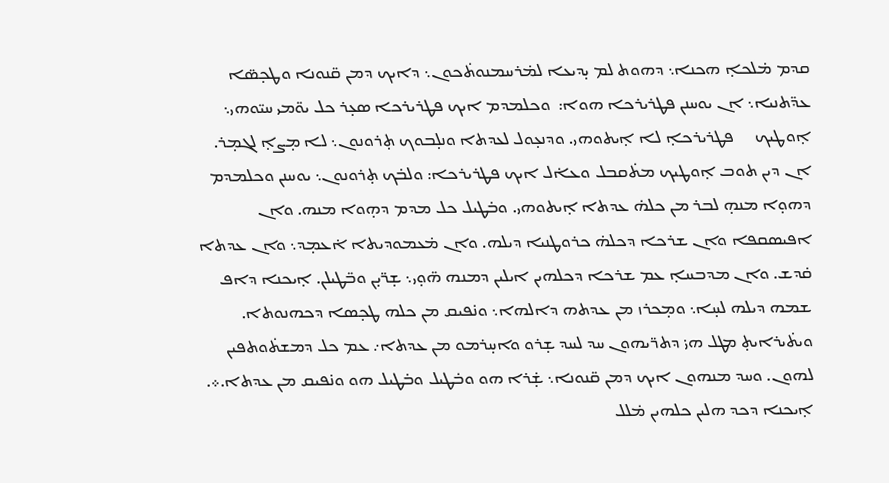ܩܕܡ ܡ̇ܠܟܐ̣ ܗܟܢܐ܆ ܕܗܘܬ ܠܡ ܝ̣ܕܝܥܐ ܠܡ̇ܪܚܡܢܘܬ̇ܟܘܢ܆ ܕܐܝܟ ܕܡܢ ܩ̈ܢܘܢܐ ܘܛܟ̣ܣ̈ܐ ܥܕ̈ܬܢܝܐ܆ ܐܢ ܝܘܚܢܢ ܦܛܪܝܪܟܐ ܗܘܐ:  ܘܟܠܡܕܡ ܐܝܟ ܦܛܪܝܪܟܐ ܣܥ̣ܪ ܟܠ ܝܘ̈ܡܝ ܚܝ̈ܘܗܝ܆ ܐ̣ܘܛܝܟ     ܦܛܪܝܪܟܐ̣ ܠܐ ܐ̣ܝܬܘܗܝ. ܘܕܢܥ̣ܘܠ ܠܥܕܬܐ ܘܢܠ̣ܒܘܟ ܬ̣ܪܘܢܘܢ܆ ܠܐ ܡ̣ܨܐ̣ ܠܓܡ̣ܪ. ܐܢ ܕܝܢ ܬܘܒ ܐ̣ܘܛܝܟ ܡܬ̇ܩܒܠ ܘܥܐ̇ܠ ܐܝܟ ܦܛܪܝܪܟܐ: ܘܠܒ̇ܟ ܬ̣ܪܘܢܘܢ܆ ܝܘܚܢܢ ܘܟܠܡܕܡ ܕܗܘ̣ܐ ܡܢܗ̣ ܠܒܪ ܡܢ ܟܠܗ̇ ܥܕܬܐ ܐ̣ܝܬܘܗܝ. ܘܒ̇ܛܝܠ ܟܠ ܡܕܡ ܕܗ̣ܘܐ ܡܢܗ. ܘܐܢ ܐܦܝܣܩܦܐ ܘܐܢ ܫܪܟܐ ܕܟܠܗ̇ ܟܪܘܛܢܝܐ ܕܝܠܗ. ܘܐܢ ܡ̇ܥܡܘܕܝܬܐ ܐ̇ܥܡ̣ܕ܆ ܘܐܢ ܥܕܬܐ ܩ̇ܕܫ. ܘܐܢ ܡܕܒܚܐ̣ ܥܡ ܫܪܟܐ ܕܟܠܗܝܢ ܐܝܠܝܢ ܕܡܢܗ ܗ̈ܘ̣ܝ܆ ܫ̣ܪ̈ܝ̣ܢ ܘܒ̈ܛܝܠܢ. ܐ̣ܝܟܢܐ ܕܐܦ ܫܡܗ ܕܝܠܗ ܠܚ̣ܐ܆ ܘܡ̣ܟܪܙ ܡܢ ܥܕܬܗ ܕܐܠܗܐ܆ ܘܢ̇ܦܝܩ ܡܢ ܟܠܗ ܛܟ̣ܣܐ ܕܟܗܢܘܬܐ. ܘܝܬ̇ܝܪܐܝܬ̣ ܡܛܠ ܗܝ̇ ܕܬܪ̈ܝܗܘܢ ܚܕ ܠܚܕ ܫ̣ܪܘ ܘܐܚ̣ܪܡܘ ܡܢ ܥܕܬܐ܇ ܥܡ ܟܠ ܕܡܫܬ̇ܘܬܦܝܢ ܠܗܘܢ. ܘܚܕ ܡܢܗܘܢ ܐܝܟ ܕܡܢ ܩ̈ܢܘܢܐ܆ ܫ̣̇ܪܐ ܗܘ ܘܒ̇ܛܝܠ ܘܒ̇ܛܝܠ ܗܘ ܘܢ̇ܦܝܩ ܡܢ ܥܕܬܐ.܀. ܐ̣ܝܟܢܐ ܕܟܕ ܗܠܝܢ ܟܠܗܝܢ ܡ̇ܠܠ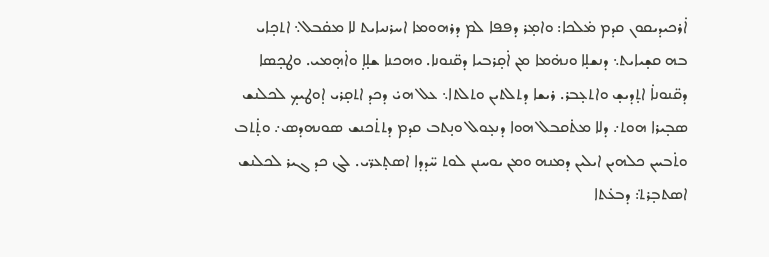ܐ̇ܪܟܝܕܝܩܘܢ ܩܕܡ ܡ̇ܠܟܐ: ܘܐܡ̣ܪ ܕܦܦܐ ܠܡ ܕܪܗܘܡܐ ܐܚܪܢܝܐܝܬ ܠܐ ܡܩ̇ܒܠ܆ ܐܬܟ̣ܐܝ ܒܗ ܩܫ̣ܝܐܝܬ܆ ܕܢܫܠ̣ܐ ܘܢܗ̇ܡܐ ܡܢ ܐ̇ܩ̣ܪܒܝܐ ܕܩ̈ܢܘܢܐ. ܘܗܟܢܐ ܫܠ̣ܐ̣ ܘܐ̇ܗ̣ܡܝ. ܘܛܟ̣ܣܐ ܕܩ̈ܢܘܢܐ̇ ܐܬ̣ܕܝܫ̣ ܘܐܬܥ̣ܒܪ. ܪܝܫܐ ܕܬܠܬܝܢ ܘܬܠܬܐ܆ ܥܠ ܗܝ̇ ܕܟܕ ܐܬܩ̣ܪܝ ܐ̣ܘܛܝܟ̣ ܠܟܠܢܫ ܣܒ̣ܝܪܐ ܗܘܬ܇ ܕܠܐ ܡܬ̇ܩܒܠ ܗܘܐ ܕܢܥ̣ܘܠ ܘܢ̣ܬܒ ܩܕܡ ܕܬܬ̇ܟܢܫ ܣܘܢܗܕܣ܇ ܘܬ̣̇ܬܒ ܘܬ̇ܒܚܢ ܟܠܗܝܢ ܐܝܠܝܢ ܕܡܢܗ ܘܡܢ ܝܘܚܢܢ ܠܘܬ ܚ̈ܕܕܐ ܐܣܬ̣ܥܖ̈ܝ. ܠܓ ܟܕ ܓܝܪ ܠܟܠܢܫ ܐܣܬܒ̣ܪܬ݀: ܕܒܥ̇ܬܐ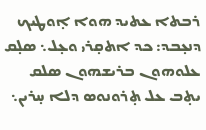ܪܒܬܐ ܥܬܝܕ ܗܘܐ ܐ̣ܘܛܝܟ ܕܢܥ̣ܒܕ: ܟܕ ܐܬܩ̣ܪܝ ܘܥ̣ܠ܆ ܣܠ̣ܩ ܥܠܘܗܘܢ ܒܪܝܫܗܘܢ ܣܠܩ ܝܬ̣ܒ ܥܠ ܬ̣ܪܘܢܘܣ ܕܠܐ ܚ̣ܪܝܢ܆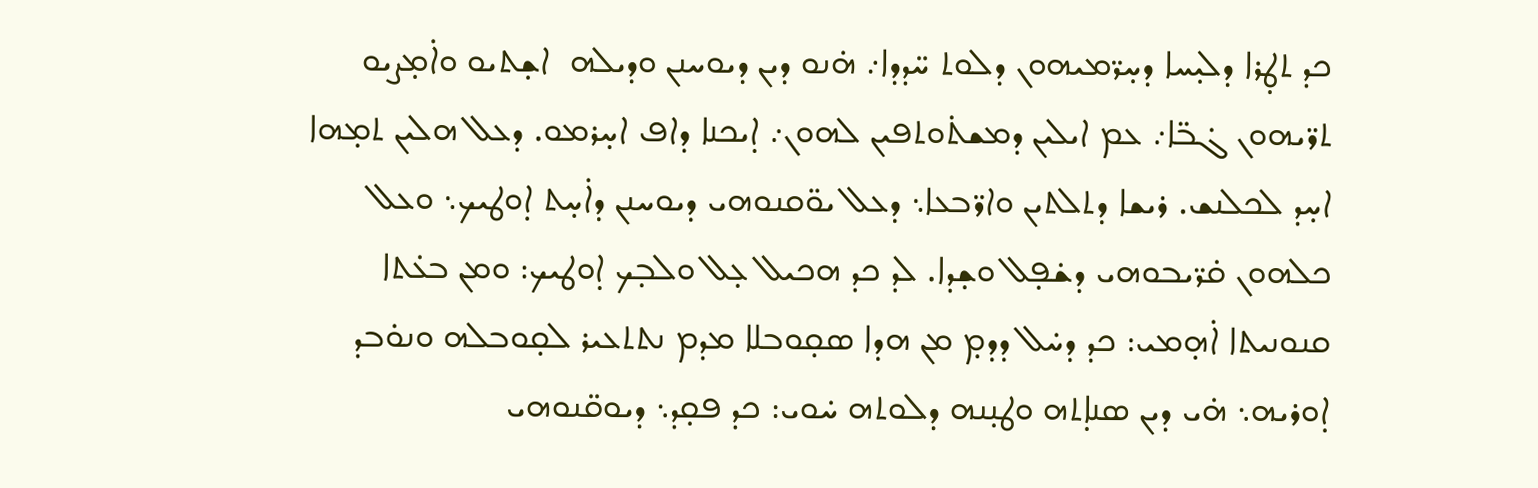ܟܕ ܬܛ̣ܪܐ ܕܠܝ̣ܚܐ ܕܚ̣ܪ̈ܡܝܗܘܢ ܕܠܘܬ ܚ̈ܕܕܐ܇ ܗ̇ܢܘ ܕܝܢ ܕܝܘܚܢܢ ܘܕܝܠܗ  ܐܫ̣ܬܝܘ ܘܐ̇ܡ̣ܨܝܘ ܬܪ̈ܝܗܘܢ ܓ̇ܒ̈ܐ܇ ܥܡ ܐܝܠܝܢ ܕܡܫܬ̇ܘܬܦܝܢ ܠܗܘܢ܇ ܐ̣ܝܟܢܐ ܕܐܦ ܐܚ̣ܪܡܘ. ܕܥܠ ܗܠܝܢ ܬܡ̣ܗܐ ܐܚ̣ܕ ܠܟܠܢܫ. ܪܝܫܐ ܕܬܠܬܝܢ ܘܐܪ̈ܒܥܐ܆ ܕܥܠ ܝܘ̈ܩܢܘܗܝ ܕܝܘܚܢܢ ܕܐ̇ܚ̣ܬ ܐ̣ܘܛܝܟ܆ ܘܥܠ ܟܠܗܘܢ ܩ̇ܪ̈ܝܒܘܗܝ ܕܫ̇ܦ̣ܠ ܘܫ̣ܕܐ. ܠܕ ܟܕ ܗܟܝܠ ܥ̣ܠ ܘܠܒ̣ܟ ܐ̣ܘܛܝܟ: ܘܡܢ ܒܥ̇ܬܐ ܩܢܘܢܝܬܐ ܐ̇ܗ̣ܡܝ: ܟܕ ܕܚ̇ܠ ܕܕܡ̣ ܡܢ ܗܕܐ ܣܩ̣ܘܒܠܐ ܡܕܡ ܢܬܬܥܝܪ ܠܩ̣ܘܒܠܗ ܘܢܘ̇ܒܕ ܐ̣ܘܪܝܗ܆ ܗ̇ܝ ܕܝܢ ܣܢܐ̣ܬܗ ܘܛܢ̣ܢܗ ܕܠܘܬܗ ܚ̇ܘܝ: ܟܕ ܦܩ̣ܕ܆ ܕܝܘܩ̈ܢܘܗܝ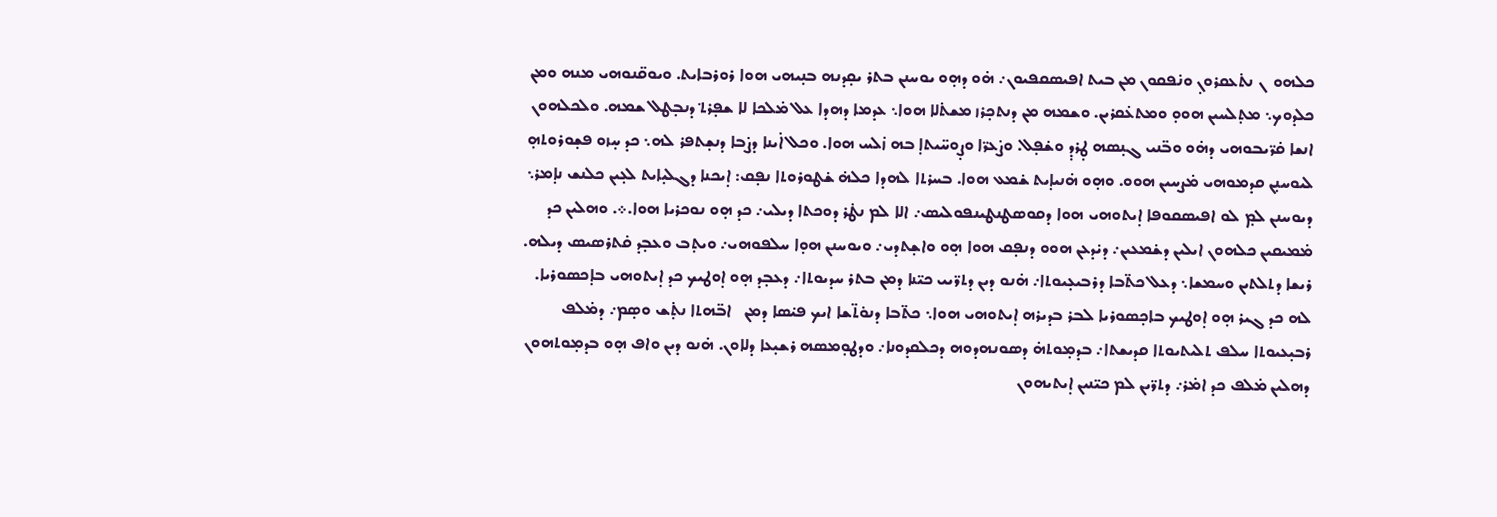ܟܠܗܘ  ܢ ܢܬ̇ܥܩܪܘܢ̣ ܘܢ̇ܦܩܘܢ ܡܢ ܒܝܬ ܐܦܝܣܩܦܝܘܢ܇ ܗ̇ܘ ܕܗ̣ܘ ܝܘܚܢܢ ܒܬܪ ܝܩ̣ܕܢܗ ܒܢ̣ܝܗܝ ܗܘܐ ܪܘܪܒܐܝܬ. ܘܝܘܩ̈ܢܘܗܝ ܡܢܗ ܘܡܢ ܟܠܕܘܟ܆ ܡܬ̣ܠܚܝܢ ܗܘܘ̣ ܘܡܬܥ̇ܩܪܝܢ. ܘܫܡܗ ܡܢ ܕܢܬܟ̣ܪܙ ܡܫܬ̇ܠܐ ܗܘܐ܆ ܥܕܡܐ ܕܗܕܐ ܥܠ ܡ̇ܠܟܐ ܠܐ ܫܦ̣ܪܬ݀ ܕܢܒ̣ܛܠ ܫܡܗ. ܘܠܟܠܗܘܢ ܐܢܫܐ ܩ̇ܪ̈ܝܒܘܗܝ ܕܗ̇ܘ ܘܒ̈ܢܝ ܓܢ̣ܣܗ ܛ̣ܪܕ̣ ܘܫ̇ܦ̣ܠ. ܘܨ̇ܥܪ̈ܐ ܘܨ̣ܘܚ̈ܝܬܐ̣ ܒܗ ܙ̇ܠܚ ܗܘܐ. ܘܟܠ ܐ̇ܝܢܐ ܕܨ̇ܒܐ ܕܢܫ̣ܬܦܪ ܠܗ܆ ܟܕ ܚ̣ܙܘ ܦܫ̣ܘܪܘܬܗ̣ ܠܝܘܚܢ̣ܢ ܩܕܡܘܗܝ ܡ̇ܨܚܝܢ ܗܘܘ. ܘܗ̣ܘ ܗ̇ܢܝܐ̣ܝܬ ܫ̇ܡܥ ܗܘܐ. ܒܚܪܬܐ ܠܗܕܐ ܟܠܗ̇ ܫ̇ܛܘܪܘܬܐ ܢܦ̣ܩ: ܐ̣ܝܟܢܐ ܕܓܠܝ̣ܐܝܬ ܠܥ̣ܝܢ ܟܠܢܫ ܢܐ̣ܡܪ܆ ܕܝܘܚܢܢ ܠܡ̣ ܠܘ ܐܦܝܣܩܘܦܐ ܐ̣ܝܬܘܗܝ ܗܘܐ ܕܩܘܣܛܢܛܝܢܦܘܠܝܣ܇ ܐܠܐ ܠܡ ܢܛ̇ܪ ܕܘܟܬܐ ܕܝܠܝ܇ ܟܕ ܗ̣ܘ ܢܘܟܪܝܐ ܗܘܐ.܀. ܘܗܠܝܢ ܟܕ ܡ̇ܡܝܩܝܢ ܟܠܗܘܢ ܐܝܠܝܢ ܕܫ̇ܡܥܝܢ܇ ܕܝ̇ܕܥܢ ܗܘܘ ܕܢܦ̣ܩ ܗܘܐ ܗ̣ܘ ܘܐܫ̣ܬܕܝ܇ ܘܝܘܚܢܢ ܗܘ̣ܐ ܚܠܦܘܗܝ܇ ܘܝܬ̣ܒ ܘܥܒ̣ܕ ܩ̇ܬܪܣܝܣ ܕܝܠܗ. ܪܝܫܐ ܕܬܠܬܝܢ ܘܚܡܫܐ܆ ܕܥܠ ܟܬ̈ܒܐ ܕܪܒܝܥ̣ܝܘܬܐ܇ ܗ̇ܢܘ ܕܝܢ ܕܬܪ̈ܝܝ ܟܝ̈ܢܐ ܕܡܢ ܒܬܪ ܚܕܝܘܬܐ܇ ܕܥܒ̣ܕ ܗ̣ܘ ܐ̣ܘܛܝܟ ܟܕ ܐ̣ܝܬܘܗܝ ܒܐ̣ܟܣܘܪܝܐ. ܠܗ ܟܕ ܓܝܪ ܗ̣ܘ ܐ̣ܘܛܝܟ ܒܐܟ̣ܣܘܪܝܐ ܠܒܪ ܒܕܝܪܗ ܐ̣ܝܬܘܗܝ ܗܘܐ܆ ܟܬ̈ܒܐ ܕܢܘ̇ܬ̈ܫܐ ܐܝܟ ܦܝ̇ܣܐ ܕܡܢ   ܐܒ̈ܗܬܐ ܢܬ̣̇ܫ ܘܣ̣ܡ܇ ܕܡ̇ܠܦ ܪܒܝ̣ܥܝܘܬܐ ܚܠܦ ܬܠܝܬܝܘܬܐ ܩܕܝܫܬܐ܇ ܒܕܡ̣ܘܬܗ̇ ܕܣܘܢܗܕܘܗ ܕܟܠܩܕܘܢܐ܇ ܘܕܛܘ̣ܡܣܗ ܪܫܝ̣ܥܐ ܕܠܐܘܢ. ܗ̇ܢܘ ܕܝܢ ܘܐܦ ܗ̣ܘ ܒܕܡ̣ܘܬܗܘܢ ܕܗܠܝܢ ܡ̇ܠܦ ܟܕ ܐܡ̇ܪ܇ ܕܬܪ̈ܝܢ ܠܡ ܟܝ̈ܢܝܢ ܐ̣ܝܬܝܗܘܢ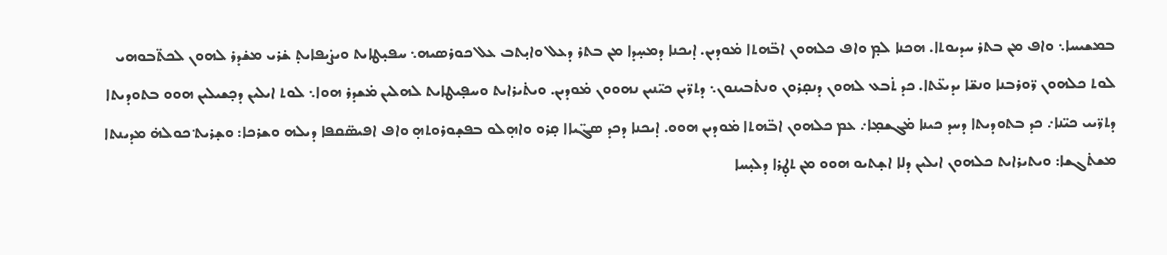ܒܡܫܝܚܐ܆ ܘܐܦ ܡܢ ܒܬܪ ܚܕܝܘܬܐ. ܗܟܢܐ ܠܡ̣ ܘܐܦ ܟܠܗܘܢ ܐܒ̈ܗܬܐ ܡ̇ܘܕܝܢ. ܐ̣ܝܟܢܐ ܕܡܚ̣ܕܐ ܡܢ ܒܬܪ ܕܥܠ ܘܐܝ̣ܬܒ ܥܠ ܟܘܪܣܝܗ܆ ܚܦܝ̣ܛܐܝܬ ܘܝܨ̇ܝܦܐܝܬ̣ ܫ̇ܪܝ ܡܫ̇ܕܪ ܠܗܘܢ ܠܟܬ̈ܒܘܗܝ ܠܘܬ ܟܠܗܘܢ ܪ̈ܘܪܒܢܐ ܘܢܫ̈ܐ ܝܕܝܥ̈ܬܐ. ܟܕ ܬ̇ܒܥ ܠܗܘܢ ܕܢܩ̣ܪܘܢ ܘܢܬ̇ܒܝܢܘܢ܆ ܕܬܪ̈ܝܢ ܟܝ̈ܢܝܢ ܢܗܘܘܢ ܡ̇ܘܕܝܢ. ܘܝܬ̇ܝܪܐܝܬ ܘܚܦ̣ܝܛܐܝܬ ܠܗܠܝܢ ܡ̇ܫܕܪ ܗܘܐ܆ ܠܘܬ ܐܝܠܝܢ ܕܟ̣ܫܝܠܝܢ ܗܘܘ ܒܬܘܕܝܬܐ ܕܬܪ̈ܝܝ ܟܝ̈ܢܐ܇ ܟܕ ܒܬܘܕܝܬܐ ܕܚܕ ܟܝܢܐ ܡ̇ܓܫܡ̣ܐ܇ ܥܡ ܟܠܗܘܢ ܐܒ̈ܗܬܐ ܡ̇ܘܕܝܢ ܗܘܘ. ܐ̣ܝܟܢܐ ܕܟܕ ܣܓ̈ܝܐܐ ܩ̣ܪܘ ܘܐܗ̣ܠܘ ܒܦܫ̣ܘܪܘܬܗ̣ ܘܐܦ ܐܦܝܣ̈ܩܦܐ ܕܝܠܗ ܘܫܪܟܐ: ܘܫ̣ܪܝܬ݀ ܟܘܠܗ̇ ܡܕܝܢܬܐ ܡܫܬ̇ܓܫܐ: ܘܝܬܝܪܐܝܬ ܟܠܗܘܢ ܐܝܠܝܢ ܕܠܐ ܐܫ̣ܬܝܘ ܗܘܘ ܡܢ ܬܛ̣ܪܐ ܕܠܝ̣ܚܐ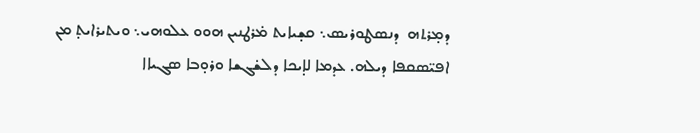ܕܡ̣ܪܬܗ  ܕܢܣܛܘܪܝܣ܆ ܩܫ̣ܝܐܝܬ ܡ̇ܪܛܢܝܢ ܗܘܘ ܥܠܘܗܝ܆ ܘܝܬܝܪܐܝܬ̣ ܡܢ ܐܦܝ̈ܣܩܦܐ ܕܝܠܗ. ܥܕܡܐ ܠܐ̣ܝܟܐ ܕܠܫ̇ܓܫܐ ܘܪܘ̣ܒܐ ܣܓܝܐܐ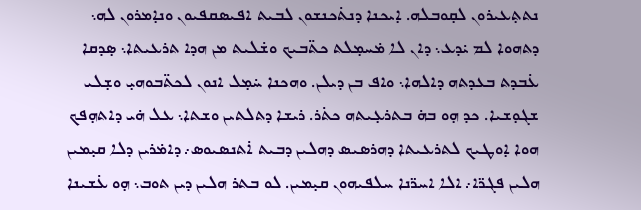ܢܬܬ̣ܥܝܪܘܢ ܠܩ̣ܘܒܠܗ. ܐ̣ܝܟܢܐ ܕܢܬ̇ܟܢܫܘܢ ܠܒܝܬ ܐܦܝܣܩܦܝܘܢ ܘܢܐ̣ܡܪܘܢ ܠܗ܆ ܕܬܗܘܐ ܠܡ ܝ̇ܕܥ܆ ܕܐܢ ܠܐ ܡ̇ܚܡ̣ܠܬ ܟܬ̈ܒܝܟ ܘܫ̇ܠܝܬ ܡܢ ܗܕܐ ܬܪܥܝܬܐ܆ ܣ̣ܕܩܐ ܥ̇ܒܕܬ ܒܥܕܬܗ ܕܐܠܗܐ܆ ܘܐܦ ܒܢ ܕܝܠܢ. ܘܗܟܢܐ ܚ̇ܡ̣ܠ ܐܢܘܢ ܠܟܬ̈ܒܘܗܝ̣ ܘܫ̣ܠܝ ܫܓܘ̣ܫܝܐ. ܟܕ ܗ̣ܘ ܒܗ̇ ܒܬܪܥ̣ܝܬܗ ܟܬ̇ܪ. ܪܝܫܐ ܕܬܠܬܝܢ ܘܫܬܐ܆ ܥܠ ܗ̇ܝ ܕܐܬܗ̣ܦܟ ܗܘܐ ܐ̣ܘܛܝܟ ܠܬܪܥܝܬܐ ܕܗܪܣܝܣ ܕܗܠܝܢ ܕܒܝܬ ܐ̇ܬܢܣܝܘܣ܇ ܕܐܡ̇ܪܝܢ ܕܠܐ ܩܝ̣ܡܝܢ ܗܠܝܢ ܦܓܪ̈ܐ܇ ܐܠܐ ܐܚܪ̈ܢܐ ܚܠܦܝܗܘܢ ܩܝ̣ܡܝܢ. ܠܘ ܒܬܪ ܗܠܝܢ ܕܝܢ ܬܘܒ܆ ܗ̣ܘ ܥ̇ܫܝܢܐ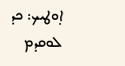ܐ̣ܘܛܝܟ: ܟܕ ܠܘܩܕܡ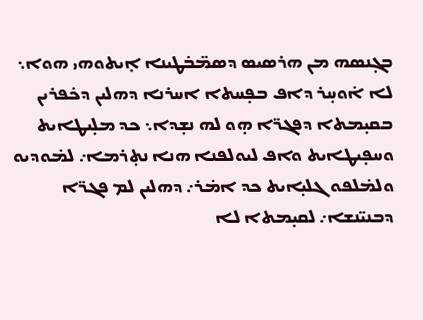ܒܓ̣ܢܣܗ ܡܢ ܗܪܣܝܣ ܕܣܡ̈ܒ̇ܛܝܢܐ ܐ̣ܝܬܘܗܝ ܗܘܐ܆ ܠܐ ܐ̇ܘܚ̣ܪ ܕܐܦ ܒܦ̣ܚܬܐ ܐܚܪܢܐ ܕܗܠܝܢ ܕܟ̇ܦܪܝܢ ܒܩܝ̣ܡܬܐ ܕܦܓܪ̈ܐ ܗ̣ܘ ܠܗ ܢܫ̣ܕܐ܆ ܟܕ ܡܠ̣ܝܛܐܝܬ ܘܚܦ̣ܝܛܐܝܬ ܘܐܦ ܠܝܘܠܦܢܐ ܗܢܐ ܢܬ̣ܪܡܐ܇ ܠܡ̇ܘܕܝܘ ܘܠܡ̇ܠܦܘ ܓܠܝ̣ܐܝܬ ܟܕ ܐܡ̇ܪ܇ ܕܗܠܝܢ ܠܡ ܦܓܪ̈ܐ ܕܒܢܝ̈ܢܫܐ܇ ܠܩܝ̣ܡܬܐ ܠܐ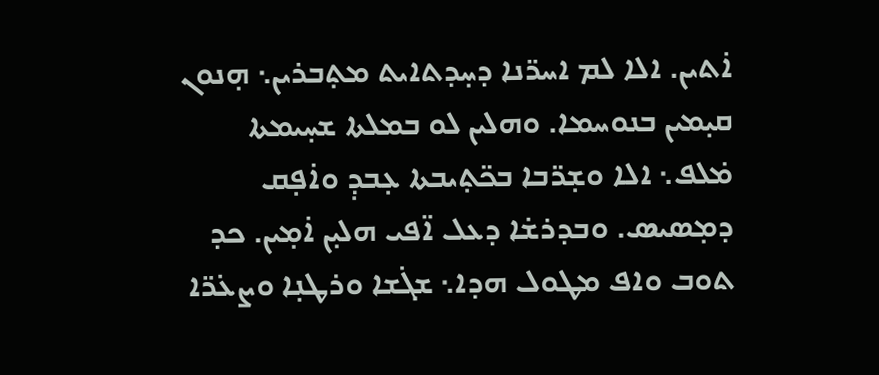ܐ̇ܬܝܢ. ܐܠܐ ܠܡ ܐܚܪ̈ܢܐ ܕܚ̣ܕܬܐܝܬ ܡܬ̣ܒܪܝܢ܆ ܗ̣ܢܘܢ ܩܝ̣ܡܝܢ ܒܢܘܚܡܐ. ܘܗܠܝܢ ܠܘ ܒܡܠܬܐ ܫܚ̣ܝܡܬܐ ܡ̇ܠܦ܆ ܐܠܐ ܘܫ̣ܪ̈ܒܐ ܒܟ̈ܬ̣ܝܒܬܐ ܥ̣ܒܕ̣ ܘܐ̇ܦ̣ܩ ܕܡ̣ܣܝܣ. ܘܒܕܪܫ̇ܐ ܕܥܠ ܐ̈ܦܝ ܗܠܝ̣ܢ ܐ̇ܡ̣ܝܢ. ܟܕ ܬܘܒ ܘܐܦ ܡܛܘܠ ܗܕܐ܆ ܫܓ̇ܫܐ ܘܪܛܢ̣ܐ ܘܨܥ̇ܪ̈ܐ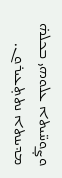ܘܨ̣ܘܚ̈ܝܬܐ ܥܠܘܗܝ ܒܟܠܗ̇ ܡܕܝܢܬܐ ܢܬܬ̣ܥܝܪܘܢ.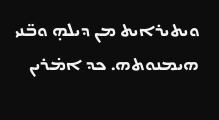ܘܝܬܝܪܐܝܬ ܡܢ ܕܝܠܗ̣ ܘܒ̈ܢܝ ܗܝܡܢܘܬܗ. ܟܕ ܐܡ̇ܪܝܢ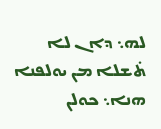ܠܗ܆ ܕܐܢ ܠܐ ܬ̇ܫܠܐ ܡܢ ܝܘܠܦܢܐ ܗܢܐ܆ ܟܘܠܢ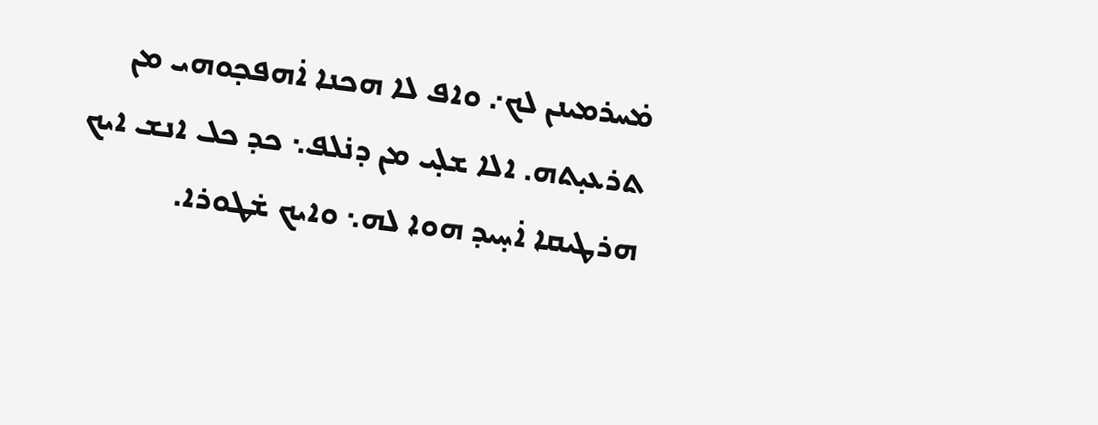ܡ̇ܚܪܡܝܢܢ ܠܟ܇ ܘܐܦ ܠܐ ܗܟܢܐ ܐ̇ܗܦܟ̣ܘܗܝ ܡܢ ܬܪܥܝ̣ܬܗ. ܐܠܐ ܫܠ̣ܝ ܡܢ ܕܢ̇ܠܦ܆ ܟܕ ܟܠ ܐܢܫ ܐܝܟ ܗܪܛܝܩܐ ܐ̇ܚ̣ܝܕ ܗܘܐ ܠܗ܆ ܘܐܝܟ ܫ̇ܛܘܪܐ.